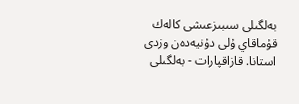بەلگىلى سىبىزعىشى كالەك قۇماقاي ۇلى دۇنيەدەن وزدى
استانا. قازاقپارات - بەلگىلى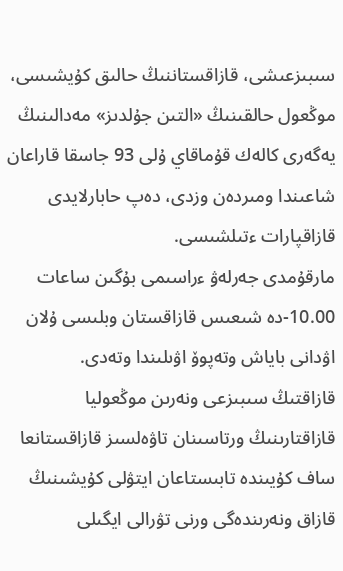سىبىزعىشى، قازاقستاننىڭ حالىق كۇيشىسى، موڭعول حالقىنىڭ «التىن جۇلدىز» مەدالىنىڭ يەگەرى كالەك قۇماقاي ۇلى 93 جاسقا قاراعان شاعىندا ومىردەن وزدى، دەپ حابارلايدى قازاقپارات ءتىلشىسى.
مارقۇمدى جەرلەۋ ءراسىمى بۇگىن ساعات 10.00-دە شىعىس قازاقستان وبلىسى ۇلان اۋدانى باياش وتەپوۆ اۋىلىندا وتەدى.
قازاقتىڭ سىبىزعى ونەرىن موڭعوليا قازاقتارىنىڭ ورتاسىنان تاۋەلسىز قازاقستانعا ساف كۇيىندە تابىستاعان ايتۋلى كۇيشىنىڭ قازاق ونەرىندەگى ورنى تۋرالى ايگىلى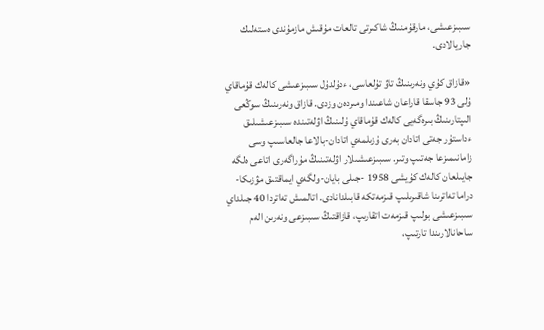سىبىزعىشى، مارقۇمنىڭ شاكىرتى تالعات مۇقىش مازمۇندى ەستەلىك جاريالادى.

«قازاق كۇي ونەرىنىڭ تاۋ تۇلعاسى، ءدۇلدۇل سىبىزعىشى كالەك قۇماقاي ۇلى 93 جاسقا قاراعان شاعىندا ومىردەن وزدى. قازاق ونەرىنىڭ سوڭعى الىپتارىنىڭ بىرەگەيى كالەك قۇماقاي ۇلىنىڭ اۋلەتىندە سىبىزعىشىلىق ءداستۇر جەتى اتادان بەرى ۇزىلمەي اتادان-بالاعا جالعاسىپ وسى زامانىمىزعا جەتىپ وتىر. سىبىزعىشىلار اۋلەتىنىڭ مۇراگەرى اتاعى ەلگە جايىلعان كالەك كۇيشى 1958 -جىلى بايان-ولگەي ايماقتىق مۋزىكا-دراما تەاترىنا شاقىرىلىپ قىزمەتكە قابىلدانادى. اتالمىش تەاتردا 40 جىلداي سىبىزعىشى بولىپ قىزمەت اتقارىپ، قازاقتىڭ سىبىزعى ونەرىن الەم ساحانالارىندا تارتىپ،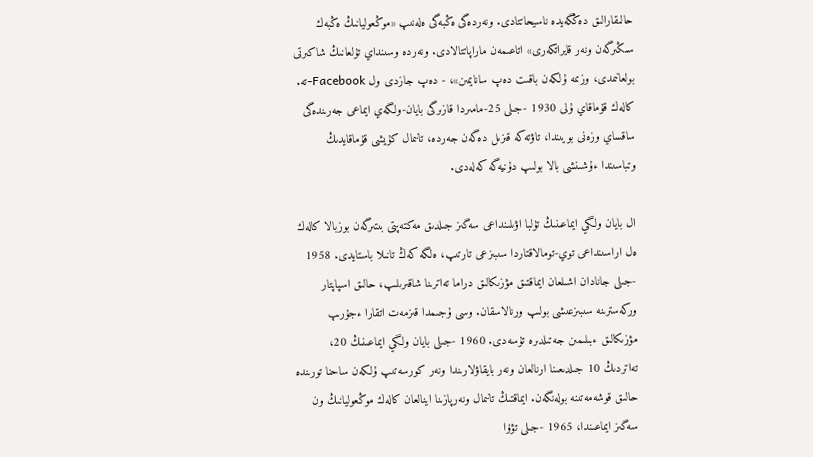حالىقارالىق دەڭگەيدە ناسيحاتتادى. ونەردەگى ەڭبەگى ەلەنىپ «موڭعوليانىڭ ەڭبەك سىڭىرگەن ونەر قايراتكەرى» اتاعىمەن ماراپاتتالادى. ونەردە وسىنداي تۇلعانىڭ شاكىرتى بولعانىمدى، وزىمە ۇلكەن باقىت دەپ سانايمىن»، - دەپ جازدى ول Facebook-تە.
كالەك قۇماقاي ۇلى 1930 -جىلى 25-مامىردا قازىرگى بايان-ولگەي ايماعى جەرىندەگى ساقساي وزەنى بويىندا، تاۋتەكە قىزىل دەگەن جەردە، تانىمال كۇيشى قۇماقايدىڭ وتباسىندا ءۇشىنشى بالا بولىپ دۇنيەگە كەلەدى.

ال بايان ولگي ايماعىنىڭ تۇلبا اۋىلىنداعى سەگىز جىلدىق مەكتەپتى بىتىرگەن بوزبالا كالەك ەل اراسىنداعى توي-تومالاقتاردا سىبىزعى تارتىپ، ەلگە كەڭ تانىلا باستايدى. 1958 -جىلى جانادان اشىلعان ايماقتىق مۋزىكالىق دراما تەاترىنا شاقىرىلىپ، حالىق اسپاپتار وركەسترىنە سىبىزعىشى بولىپ ورنالاسقان. وسى ۇجىمدا قىزمەت اتقارا ءجۇرىپ مۋزىكالىق ءبىلىمىن جەتىلدىرە تۇسەدى. 1960 -جىلى بايان ولگي ايماعىنىڭ 20، تەاتردىڭ 10 جىلدىعىنا ارنالعان ونەر بايقاۋلارىندا ونەر كورسەتىپ ۇلكەن ساحنا تورىندە حالىق قوشەمەتىنە بولەنگەن. ايماقتىڭ تانىمال ونەرپازىنا اينالعان كالەك موڭعوليانىڭ ون سەگىز ايماعىندا، 1965 -جىلى تۋۆا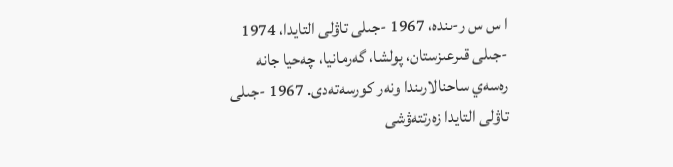ا س س ر-ىندە، 1967 -جىلى تاۋلى التايدا، 1974 -جىلى قىرعىزستان، پولشا، گەرمانيا، چەحيا جانە رەسەي ساحنالارىندا ونەر كورسەتەدى. 1967 -جىلى تاۋلى التايدا زەرتتەۋشى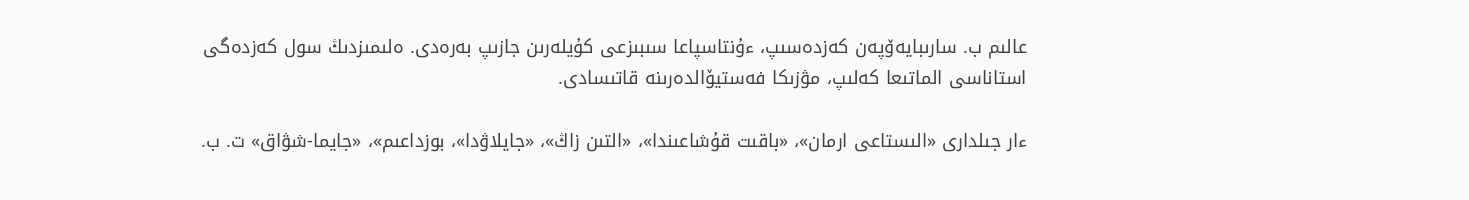عالىم ب. سارىبايەۆپەن كەزدەسىپ، ءۇنتاسپاعا سىبىزعى كۇيلەرىن جازىپ بەرەدى. ەلىمىزدىڭ سول كەزدەگى استاناسى الماتىعا كەلىپ، مۋزىكا فەستيۆالدەرىنە قاتىسادى.

ءار جىلدارى «الىستاعى ارمان»، «باقىت قۇشاعىندا»، «التىن زاڭ»، «جايلاۋدا»، بوزداعىم»، «جايما-شۋاق» ت. ب.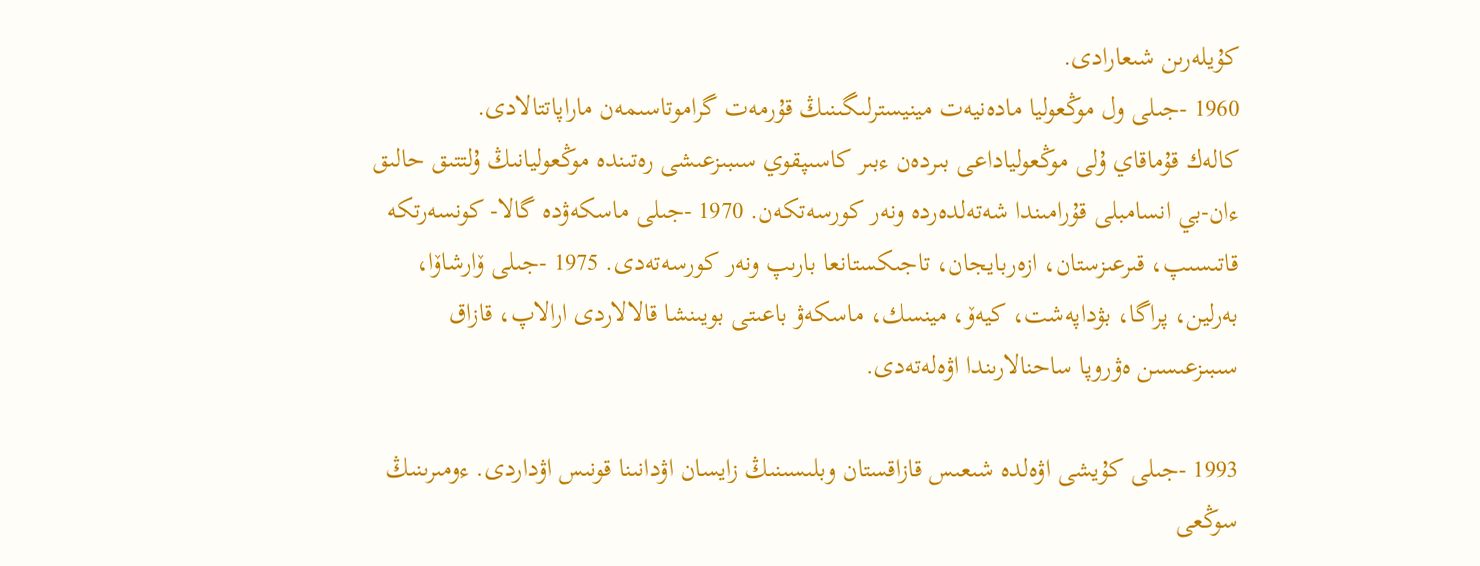كۇيلەرىن شىعارادى.
1960 -جىلى ول موڭعوليا مادەنيەت مينيسترلىگىنىڭ قۇرمەت گراموتاسىمەن ماراپاتتالادى.
كالەك قۇماقاي ۇلى موڭعولياداعى بىردەن ءبىر كاسىپقوي سىبىزعىشى رەتىندە موڭعوليانىڭ ۇلتتىق حالىق ءان-بي انسامبلى قۇرامىندا شەتەلدەردە ونەر كورسەتكەن. 1970 -جىلى ماسكەۋدە گالا- كونسەرتكە قاتىسىپ، قىرعىزستان، ازەربايجان، تاجىكستانعا بارىپ ونەر كورسەتەدى. 1975 -جىلى ۆارشاۆا، بەرلين، پراگا، بۋداپەشت، كيەۆ، مينسك، ماسكەۋ باعىتى بويىنشا قالالاردى ارالاپ، قازاق سىبىزعىسىن ەۋروپا ساحنالارىندا اۋەلەتەدى.

1993 -جىلى كۇيشى اۋەلدە شىعىس قازاقستان وبلىسىنىڭ زايسان اۋدانىنا قونىس اۋداردى. ءومىرىنىڭ سوڭعى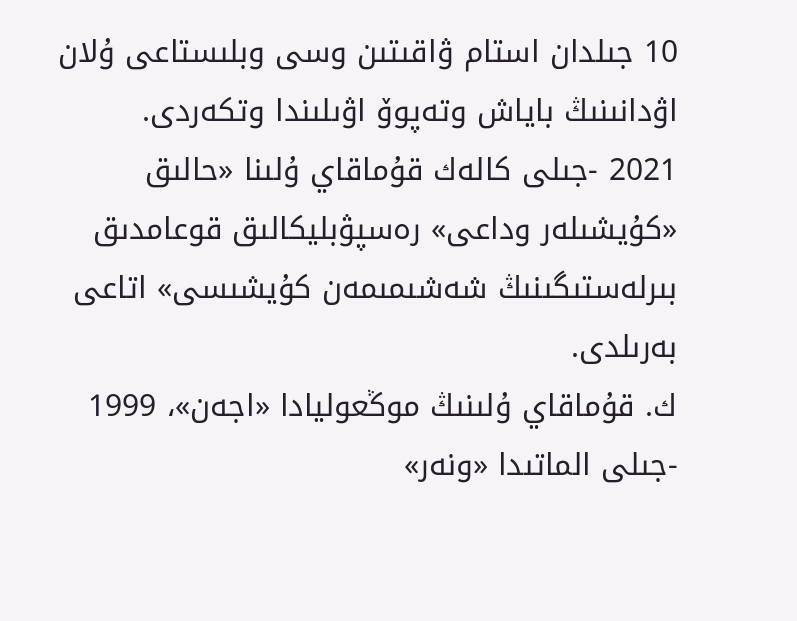10 جىلدان استام ۋاقىتىن وسى وبلىستاعى ۇلان اۋدانىنىڭ باياش وتەپوۆ اۋىلىندا وتكەردى.
2021 -جىلى كالەك قۇماقاي ۇلىنا «حالىق «كۇيشىلەر وداعى» رەسپۋبليكالىق قوعامدىق بىرلەستىگىنىڭ شەشىمىمەن كۇيشىسى» اتاعى بەرىلدى.
ك. قۇماقاي ۇلىنىڭ موڭعوليادا «اجەن»، 1999 -جىلى الماتىدا «ونەر»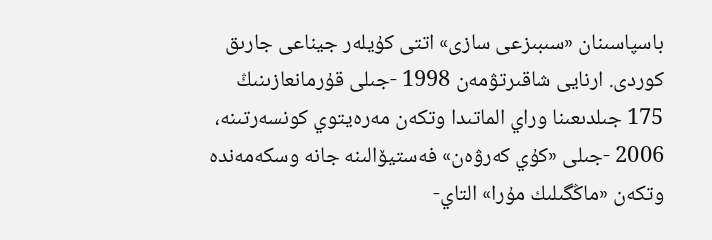باسپاسىنان «سىبىزعى سازى» اتتى كۇيلەر جيناعى جارىق كوردى. ارنايى شاقىرتۋمەن 1998 -جىلى قۇرمانعازىنىڭ 175 جىلدىعىنا وراي الماتىدا وتكەن مەرەيتوي كونسەرتىنە، 2006 -جىلى «كۇي كەرۋەن» فەستيۆالىنە جانە وسكەمەندە وتكەن «ماڭگىلىك مۇرا» التاي-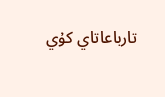تارباعاتاي كۇي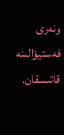ونەرى فەستيۆالىنە قاتىسقان.